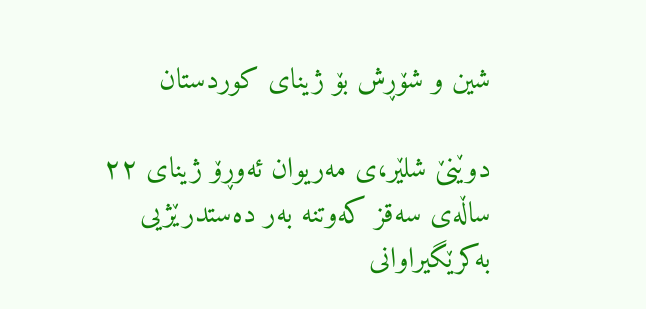شین و شۆڕش بۆ ژینای کوردستان

دوێنێ شلێر،ی مەریوان ئەوڕۆ ژینای ٢٢ ساڵەی سەقز کەوتنە بەر دەستدرێژیی بەکرێگیراوانی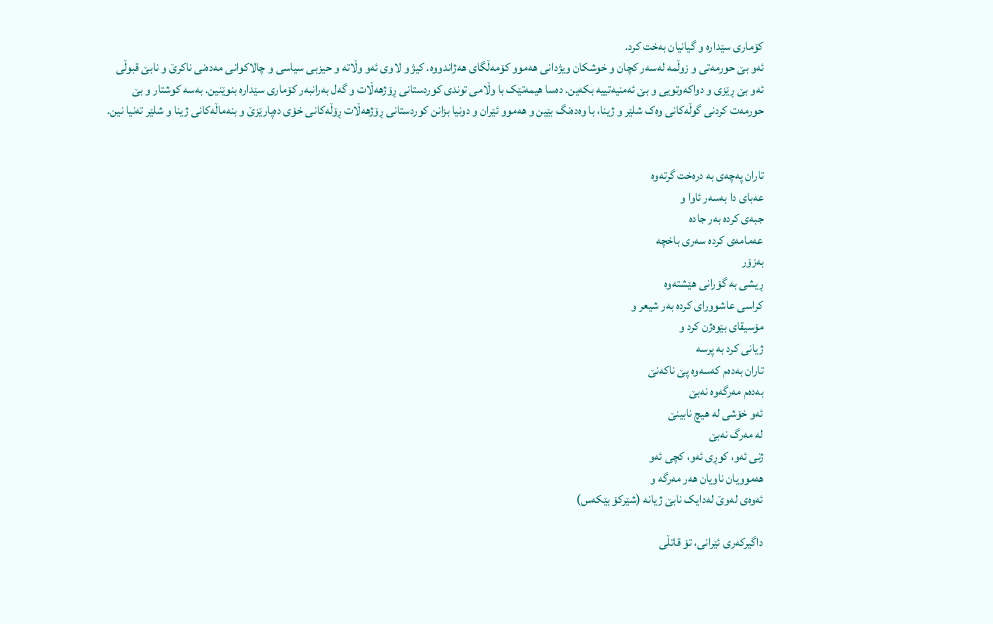کۆماری سێدارە و گیانیان بەخت کرد.
ئەو بێ حورمەتی و زوڵمە لەسەر کچان و خوشکان ویژدانی هەموو کۆمەڵگای هەژاندووە. کیژ و لاوی ئەو وڵاتە و حیزبی سیاسی و چالاکوانی مەدەنی ناکرێ و نابێ قبوڵی ئەو بێ ڕێزی و دواکەوتویی و بێ ئەمنیەتییە بکەین. دەسا هیمەتێک با وڵامی توندی کوردستانی ڕۆژهەڵات و گەل بەرانبەر کۆماری سێدارە بنوێنین. بەسە کوشتار و بێ حورمەت کردنی گوڵەکانی وەک شلێر و ژینا، با وەدەنگ بێین و هەموو ئێران و دونیا بزانن کوردستانی ڕۆژهەڵات ڕۆڵەکانی خۆی دەپارێزێ و بنەماڵەکانی ژینا و شلێر تەنیا نین.


تاران پەچەی بە درەخت گرتەوە
عەبای دا بەسەر ئاوا و
جبەی کردە بەر جادە
عەمامەی کردە سەری باخچە
بەزۆر
ڕیشی بە گۆرانی هێشتەوە
کراسی عاشوورای کردە بەر شیعر و
مۆسیقای بێوەژن کرد و
ژیانی کرد بە پرسە
تاران بەدەم کەسەوە پێ ناکەنێ
بەدەم مەرگەوە نەبێ
ئەو خۆشی لە هیچ نابینێ
لە مەرگ نەبێ
ژنی ئەو، کوڕی ئەو، کچی ئەو
هەموویان ناویان هەر مەرگە و
ئەوەی لەوێ لەدایک نابێ ژیانە (شێرکۆ بێکەس)

داگیرکەری ئێرانی، تۆ قاتڵی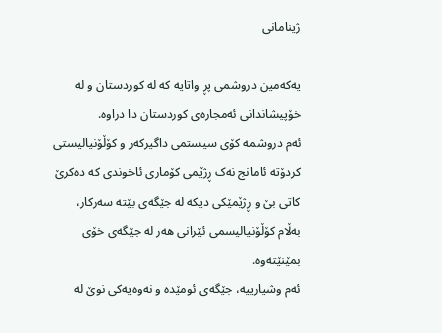ژینامانی

یەکەمین دروشمی پڕ واتایە کە لە کوردستان و لە خۆپیشاندانی ئەمجارەی کوردستان دا دراوە.
ئەم دروشمە کۆی سیستمی داگیرکەر و کۆڵۆنیالیستی کردۆتە ئامانج نەک ڕژێمی کۆماری ئاخوندی کە دەکرێ کاتی بێ و ڕژێمێکی دیکە لە جێگەی بێتە سەرکار، بەڵام کۆڵۆنیالیسمی ئێرانی هەر لە جێگەی خۆی بمێنێتەوە.
ئەم وشیارییە، جێگەی ئومێدە و نەوەیەکی نوێ لە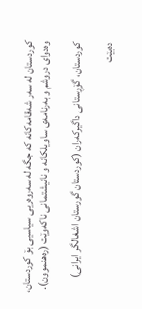کوردستان لە سەر شەقامەکانە کە جگە لە سەروەریی سیاسیی بۆ کوردستان، وەدوای دروشم و بەرنامەی ساویلکانە و نانیشتمانی ناکەوێت (رەهنموون).

کوردستان، گۆڕستانی داگیرکەران (کوردستان گورستان اشغالگر ایرانی)

دەبێت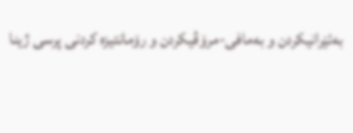بەئێرانیکردن و بەمافی-مرۆڤیکردن و رۆمانتیزە کردنی پرسی ژینا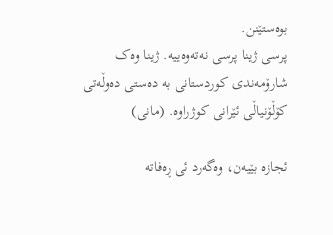بوەستێنن.
پرسی ژینا پرسی نەتەوەییە. ژینا وەک شارۆمەندی کوردستانی بە دەستی دەوڵەتی کۆڵۆنیاڵی ئێرانی کوژراوە. (مانی)

ئجازە بێیەن، وەگەرد ئی ڕەفاتە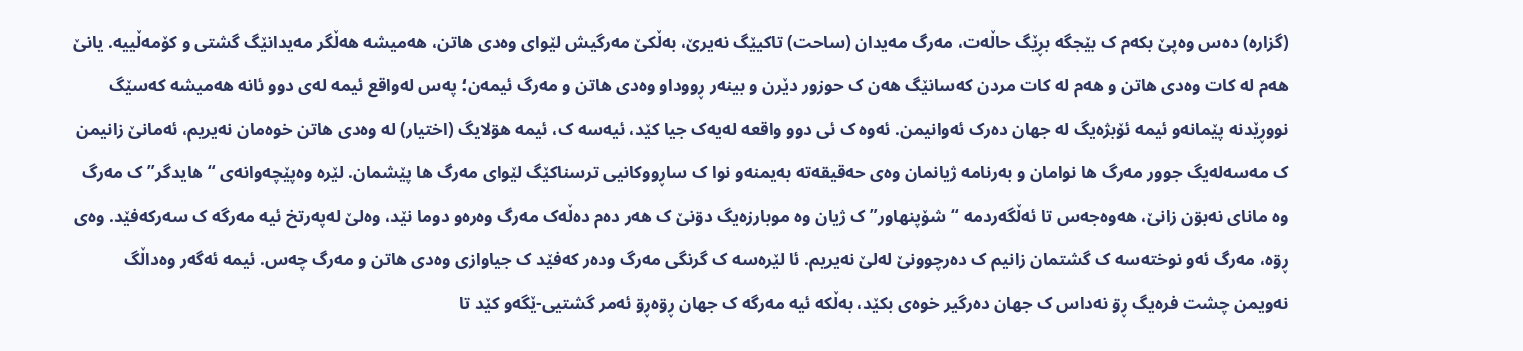(گزارە) دەس وەپێ بکەم ک بێجگە بڕێگ حاڵەت، مەرگ مەیدان (ساحت) تاکیێگ نەیرێ، بەڵکێ مەرگیش لێوای وەدی هاتن، هەمیشە هەڵگر مەیدانێگ گشتی و کۆمەڵییە. یانێ هەم لە کات وەدی هاتن و هەم لە کات مردن کەسانێگ هەن ک حوزور دێرن و بینەر ڕووداو وەدی هاتن و مەرگ ئیمەن؛ پەس لەواقع ئیمە لەی دوو ئانە هەمیشە کەسێگ نووڕێدنە پێمانەو ئیمە ئۆبژەیگ لە جهان دەرک ئەوانیمن. ئەوە ک ئی دوو واقعە لەیەک جیا کێد، ئیەسە ک، ئیمە هۊلایگ (اختیار) لە وەدی هاتن خوەمان نەیریم، ئەمانێ زانیمن ک مەسەلەیگ جوور مەرگ ها نوامان و بەرنامە ژیانمان وەی حەقیقەتە بەیمنەو نوا ک ساڕووکانیی ترسناکێگ لێوای مەرگ ها پێشمان. لێرە وەپێچەوانەی “هایدگر” ک مەرگ وە مانای نەبۊن زانێ، هەوەجەس تا ئەڵگەردمە “شۆپنهاور” ک ژیان وە موبارزەیگ دۊنێ ک هەر دەم دەڵەک مەرگ وەرەو دوما نێد، وەلێ لەپەرتخ ئیە مەرگە ک سەرکەفێد. وەی ڕۊە، مەرگ ئەو نوختەسە ک گشتمان زانیم ک دەرچوونێ لەلێ نەیریم. ئا لێرەسە ک گرنگی مەرگ ودەر کەفێد ک جیاوازی وەدی هاتن و مەرگ چەس. ئیمە ئەگەر وەداڵگ نەویمن چشت فرەیگ ڕۊ نەداس ک جهان دەرگیر خوەی بکێد، بەڵکە ئیە مەرگە ک جهان ڕۊەڕۊ ئەمر گشتیی-ێگەو کێد تا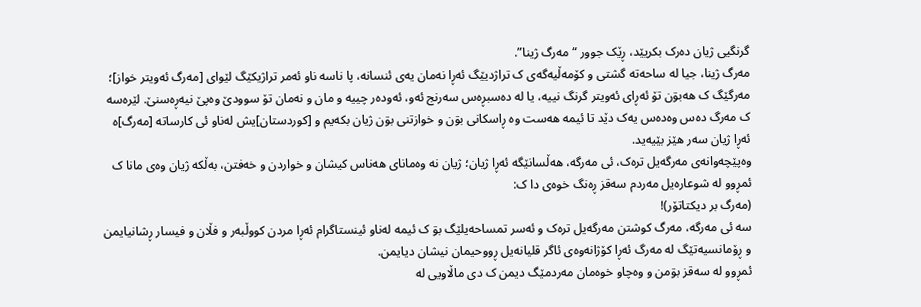گرنگیی ژیان دەرک بکریێد، ڕێک جوور “مەرگ ژینا”.
مەرگ ژینا، جیا لە ساحەتە گشتی و کۆمەڵیەگەی ک تراژدیێگ ئەڕا نەمان یەی ئنسانە، پا ناسە ناو ئەمر تراژیکێگ لێوای [مەرگ ئەویتر خواز]؛ مەرگێگ ک هەبۊن تۆ ئەڕای ئەویتر گرنگ نییە، یا لە دەسبڕەس سەرنج ئەو، ئەودەر چییە و مان و نەمان تۆ سوودێ وەپێ نیەڕەسنێ. لێرەسە ک مەرگ دەس وەدەس یەک دێد تا ئیمە هەست وە ڕاسکانی بۊن و خوازتنی بۊن ژیان بکەیم و [کوردستان]یش لەناو ئی کارساتە [مەرگ]ە ئەڕا ژیان سەر هێز بێیەید.
وەپێچەوانەی مەرگەیل ترەک، ئی مەرگە، هەڵسانێگە ئەڕا ژیان؛ ژیان نە وەمانای هەناس کیشان و خواردن و خەفتن، بەڵکە ژیان وەی مانا ک ئمڕوو لە شوعارەیل مەردم سەقز ڕەنگ خوەی دا ک:
(مەرگ بر دیکتاتۆر)!
سە ئی مەرگە، مەرگ کوشتن مەرگەیل ترەک و ئەسر تمساحەیلێگ بۊ ک ئیمە لەناو ئینستاگرام ئەڕا مردن کووڵبەر و فڵان و فیسار ڕشانیایمن و ڕۆمانسیەتێگ لە مەرگ ئەڕا کۆژانەوەی ئاگر قلیانەیل ڕووحیمان نیشان دیایمن.
ئمڕوو لە سەقز بۊمن و وەچاو خوەمان مەردمێگ دیمن ک دی ماڵاویی لە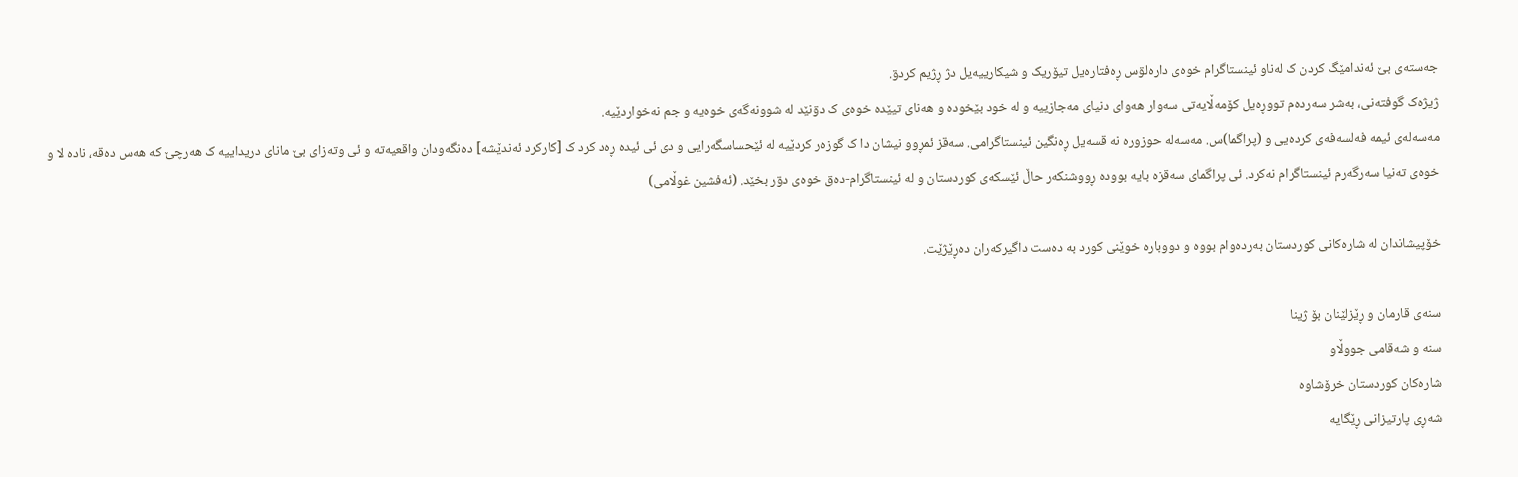جەستەی بێ ئەندامێگ کردن ک لەناو ئینستاگرام خوەی دارەلۊس ڕەفتارەیل تیۆریک و شیکارییەیل دژ ڕژیم کردۊ.
ژیژەک گوفتەنی، بەشر سەردەم تووڕەیل کۆمەڵایەتی سەوار هەوای دنیای مەجازییە و لە خود بێخودە و هەنای تیێدە خوەی ک دۊنێد لە شوونەگەی خوەیە و جم نەخواردێیە.
مەسەلەی ئیمە فەلسەفەی کردەیی و (پراگما)س. مەسەلە حوزورە نە قسەیل ڕەنگین ئینستاگرامی. سەقز ئمڕوو نیشان دا ک گوزەر کردێیە لە ئێحساسگەرایی و دی ئی ئیدە ڕەد کرد ک [کارکرد ئەندێشە] دەنگەودان واقعیەتە و ئی وتەزای بێ مانای دریداییە ک هەرچێ کە هەس دەقە، نادە لا و خوەی تەنیا سەرگەرم ئینستاگرام نەکرد. ئی پراگمای سەقزە بایە بوودە ڕووشنکەر حاڵ ئێسکەی کوردستان و لە ئینستاگرام-دەق خوەی دۊر بخێد. (ئەفشین غوڵامی)

خۆپیشاندان لە شارەکانی کوردستان بەردەوام بووە و دووبارە خوێنی کورد بە دەست داگیرکەران دەڕێژێت.

سنەی قارمان و ڕێزلێنان بۆ ژینا
سنە و شەقامی جووڵاو
شارەکان کوردستان خرۆشاوه
شەڕی پارتیزانی ڕێگایه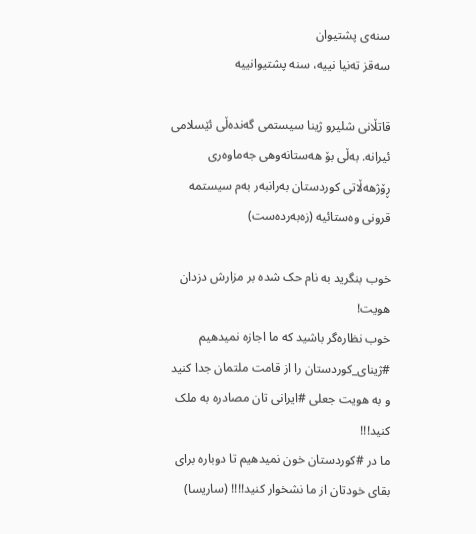سنەی پشتیوان
سەقز تەنیا نییه، سنە پشتیوانییه

قاتڵانى شليرو ژینا سیستمی گەندەڵی ئێسلامی ئیرانه. بەڵی بۆ هەستانەوهی جەماوەری ڕۆژهەڵاتی کوردستان بەرانبەر بەم سیستمه قرونی وەستائیه (زەبەردەست)

خوب بنگرید بە نام حک شدە بر مزارش دزدان هویت!
خوب نظارەگر باشید کە ما اجازە نمیدهیم #ژینای_کوردستان را از قامت ملتمان جدا کنید و بە هویت جعلی #ایرانی تان مصادرە بە ملک کنید!!!
ما در #کوردستان خون نمیدهیم تا دوبارە برای بقای خودتان از ما نشخوار کنید!!!! (ساریسا)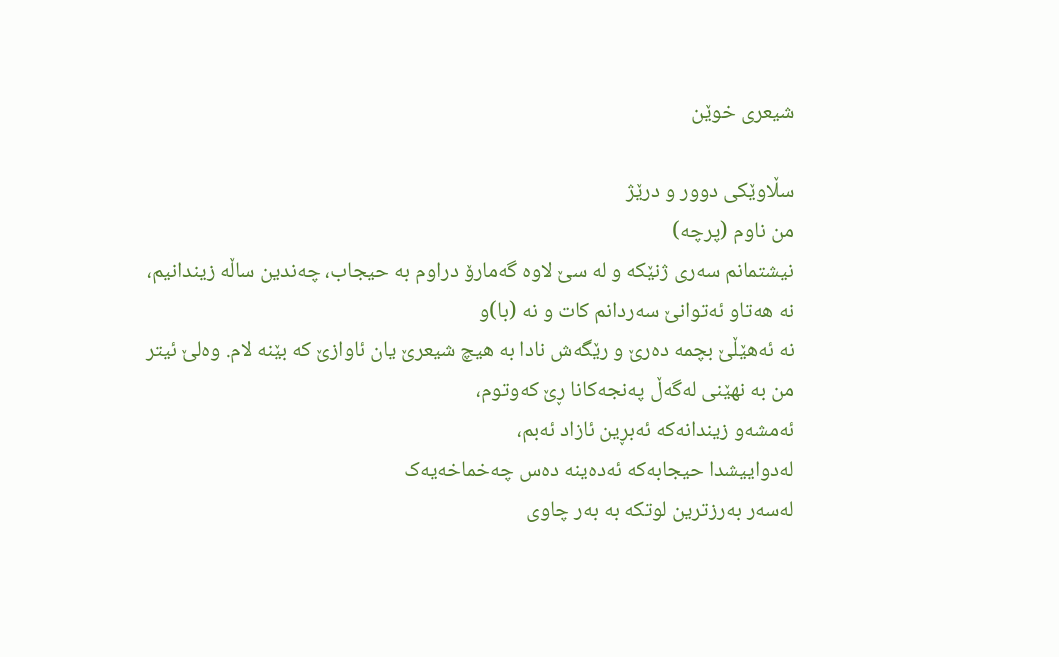شیعری خوێن

سڵاوێکی دوور و درێژ
من ناوم (پرچە)
نیشتمانم سەری ژنێکە و لە سێ لاوە گەمارۆ دراوم بە حیجاب، چەندین ساڵە زیندانیم،
نە هەتاو ئەتوانێ سەردانم کات و نە (با)و
نە ئەهێڵێ بچمە دەرێ و رێگەش نادا بە هیچ شیعرێ یان ئاوازێ کە بێنە لام. وەلێ ئیتر من بە نهێنی لەگەڵ پەنجەکانا ڕێ کەوتوم،
ئەمشەو زیندانەکە ئەبڕین ئازاد ئەبم،
لەدواییشدا حیجابەکە ئەدەینە دەس چەخماخەیەک
لەسەر بەرزترین لوتکە بە بەر چاوی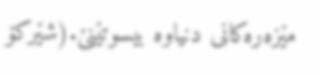مێزەرەکانی دنیاوە بیسوتێنێ.(شێرکۆ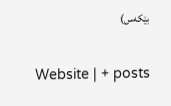بێکەس)

Website | + posts